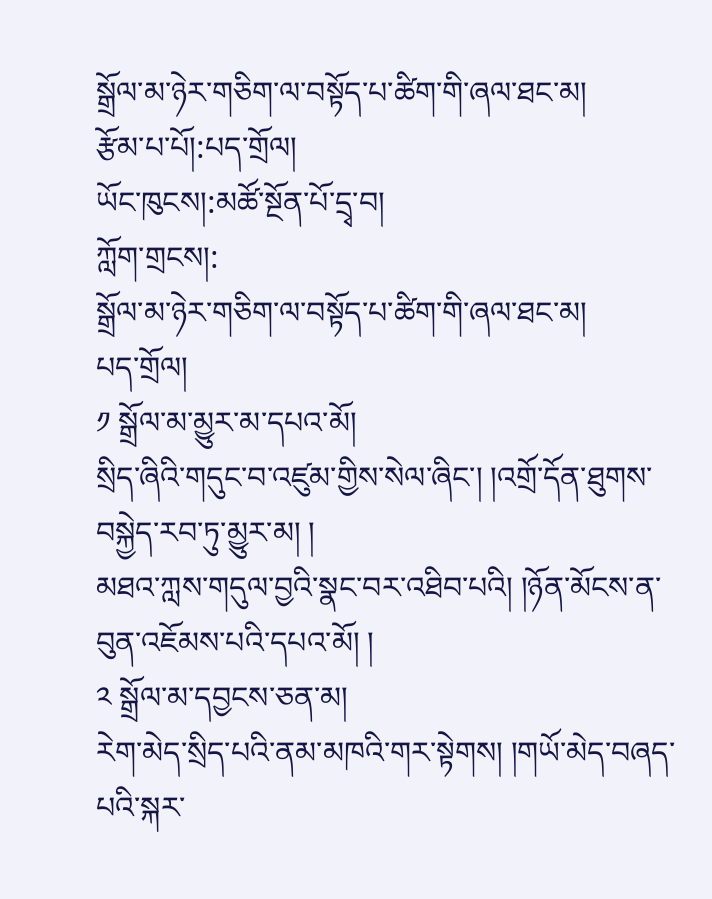སྒྲོལ་མ་ཉེར་གཅིག་ལ་བསྟོད་པ་ཚིག་གི་ཞལ་ཐང་མ།
རྩོམ་པ་པོ།:པད་གྲོལ།
ཡོང་ཁུངས།:མཚོ་སྔོན་པོ་དྲྭ་བ།
ཀློག་གྲངས།:
སྒྲོལ་མ་ཉེར་གཅིག་ལ་བསྟོད་པ་ཚིག་གི་ཞལ་ཐང་མ།
པད་གྲོལ།
༡ སྒྲོལ་མ་མྱུར་མ་དཔའ་མོ།
སྲིད་ཞིའི་གདུང་བ་འཛུམ་གྱིས་སེལ་ཞིང་། །འགྲོ་དོན་ཐུགས་བསྐྱེད་རབ་ཏུ་མྱུར་མ། །
མཐའ་ཀླས་གདུལ་བྱའི་སྣང་བར་འཐིབ་པའི། །ཉོན་མོངས་ན་བུན་འཇོམས་པའི་དཔའ་མོ། །
༢ སྒྲོལ་མ་དབྱངས་ཅན་མ།
རེག་མེད་སྲིད་པའི་ནམ་མཁའི་གར་སྟེགས། །གཡོ་མེད་བཞད་པའི་སྐར་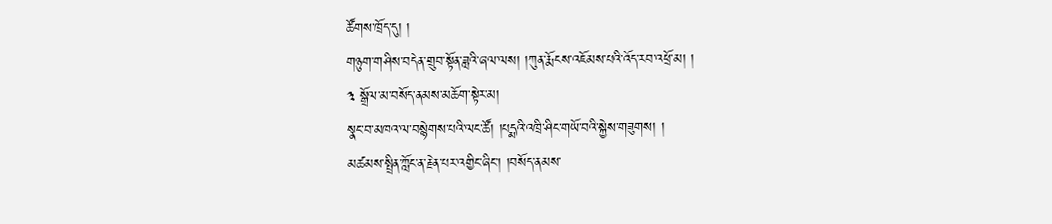ཚོགས་ཁྲོད་དུ། །
གཉུག་གཤིས་བདེན་གྲུབ་སྟོན་ཟླའི་ཞལ་ལས། །ཀུན་རྨོངས་འཇོམས་པའི་འོད་རབ་འཕྲོ་མ། །
༣ སྒྲོལ་མ་བསོད་ནམས་མཆོག་སྟེར་མ།
སྣང་བ་མཁའ་ལ་བསྙེགས་པའི་ལང་ཚོ། །པདྨའི་འཁྲི་ཤིང་གཡོ་བའི་སྐྱེས་གཟུགས། །
མཚམས་སྤྲིན་ཀློང་ན་རྗེན་པར་འགྱིང་ཞིང་། །བསོད་ནམས་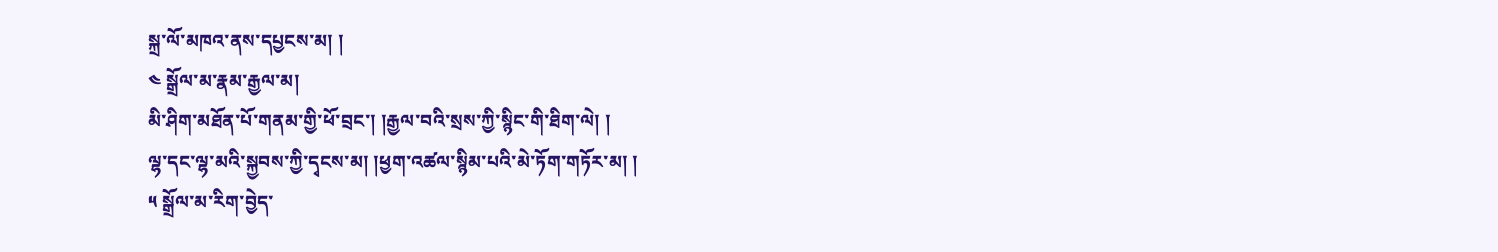སྐྲ་ལོ་མཁའ་ནས་དཔྱངས་མ། །
༤ སྒྲོལ་མ་རྣམ་རྒྱལ་མ།
མི་ཤིག་མཐོན་པོ་གནམ་གྱི་ཕོ་བྲང་། །རྒྱལ་བའི་སྲས་ཀྱི་སྙིང་གི་ཐིག་ལེ། །
ལྷ་དང་ལྷ་མའི་སྐྱབས་ཀྱི་དྭངས་མ། །ཕྱག་འཚལ་སྙིམ་པའི་མེ་ཏོག་གཏོར་མ། །
༥ སྒྲོལ་མ་རིག་བྱེད་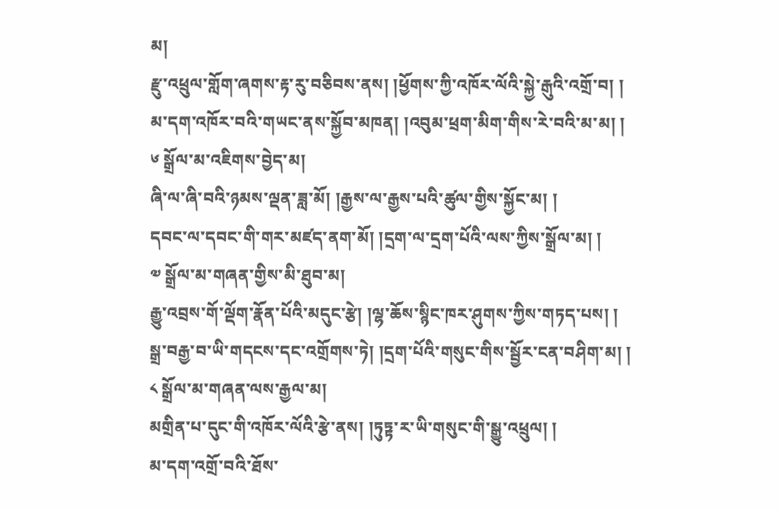མ།
རྫུ་འཕྲུལ་གློག་ཞགས་རྟ་རུ་བཅིབས་ནས། །ཕྱོགས་ཀྱི་འཁོར་ལོའི་སྐྱེ་རྒུའི་འགྲོ་བ། །
མ་དག་འཁོར་བའི་གཡང་ནས་སྐྱོབ་མཁན། །འབུམ་ཕྲག་མིག་གིས་རེ་བའི་མ་མ། །
༦ སྒྲོལ་མ་འཇིགས་བྱེད་མ།
ཞི་ལ་ཞི་བའི་ཉམས་ལྡན་ཟླ་མོ། །རྒྱས་ལ་རྒྱས་པའི་ཚུལ་གྱིས་སྐྱོང་མ། །
དབང་ལ་དབང་གི་གར་མཛད་ནག་མོ། །དྲག་ལ་དྲག་པོའི་ལས་ཀྱིས་སྒྲོལ་མ། །
༧ སྒྲོལ་མ་གཞན་གྱིས་མི་ཐུབ་མ།
རྒྱུ་འབྲས་གོ་ལྡོག་རྣོན་པོའི་མདུང་རྩེ། །ལྷ་ཆོས་སྙིང་ཁར་ཤུགས་ཀྱིས་གཏད་པས། །
སྒྲ་བརྒྱ་བ་ཡི་གདངས་དང་འགྲོགས་ཏེ། །དྲག་པོའི་གསུང་གིས་སྦྱོར་ངན་བཤིག་མ། །
༨ སྒྲོལ་མ་གཞན་ལས་རྒྱལ་མ།
མགྲིན་པ་དུང་གི་འཁོར་ལོའི་རྩེ་ནས། །ཏུཏྟ་ར་ཡི་གསུང་གི་སྒྱུ་འཕྲུལ། །
མ་དག་འགྲོ་བའི་ཐོས་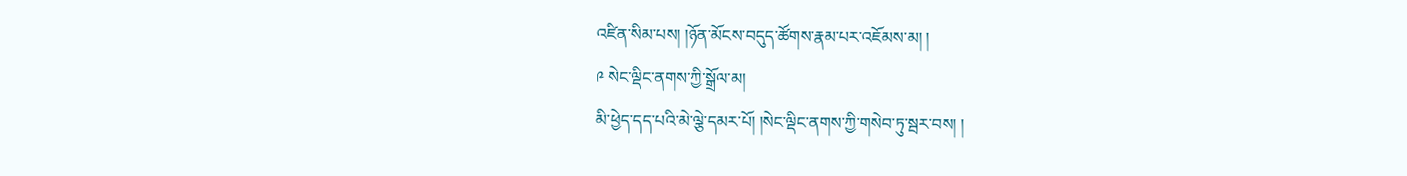འཛིན་སིམ་པས། །ཉོན་མོངས་བདུད་ཚོགས་རྣམ་པར་འཇོམས་མ། །
༩ སེང་ལྡིང་ནགས་ཀྱི་སྒྲོལ་མ།
མི་ཕྱེད་དད་པའི་མེ་ལྕེ་དམར་པོ། །སེང་ལྡིང་ནགས་ཀྱི་གསེབ་ཏུ་སྦར་བས། །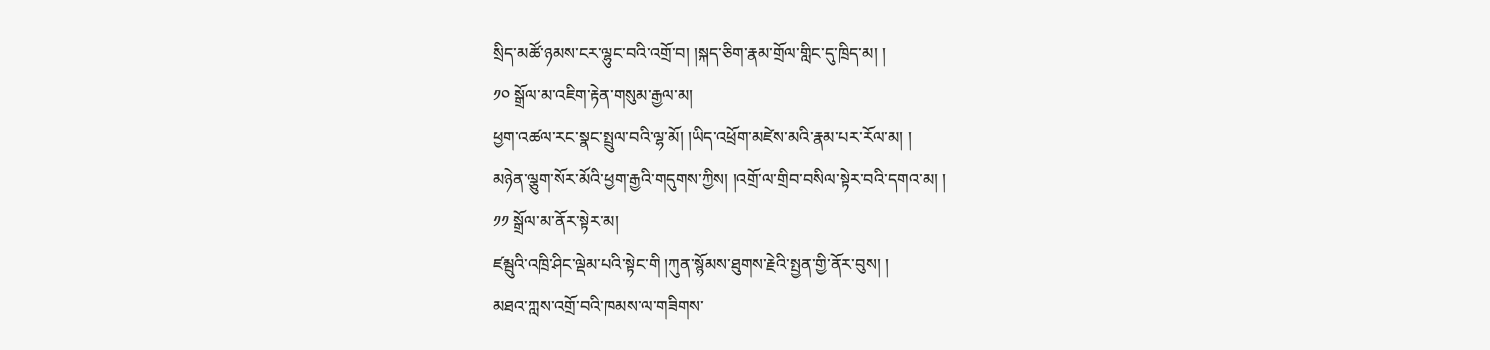སྲིད་མཚོ་ཉམས་ངར་ལྷུང་བའི་འགྲོ་བ། །སྐད་ཅིག་རྣམ་གྲོལ་གླིང་དུ་ཁྲིད་མ། །
༡༠ སྒྲོལ་མ་འཇིག་རྟེན་གསུམ་རྒྱལ་མ།
ཕྱག་འཚལ་རང་སྣང་སྤྲུལ་བའི་ལྷ་མོ། །ཡིད་འཕྲོག་མཛེས་མའི་རྣམ་པར་རོལ་མ། །
མཉེན་ལྕུག་སོར་མོའི་ཕྱག་རྒྱའི་གདུགས་ཀྱིས། །འགྲོ་ལ་གྲིབ་བསིལ་སྟེར་བའི་དགའ་མ། །
༡༡ སྒྲོལ་མ་ནོར་སྟེར་མ།
ཛམྦུའི་འཁྲི་ཤིང་ལྡེམ་པའི་སྟེང་གི །ཀུན་སྙོམས་ཐུགས་རྗེའི་སྤྱན་གྱི་ནོར་བུས། །
མཐའ་ཀླས་འགྲོ་བའི་ཁམས་ལ་གཟིགས་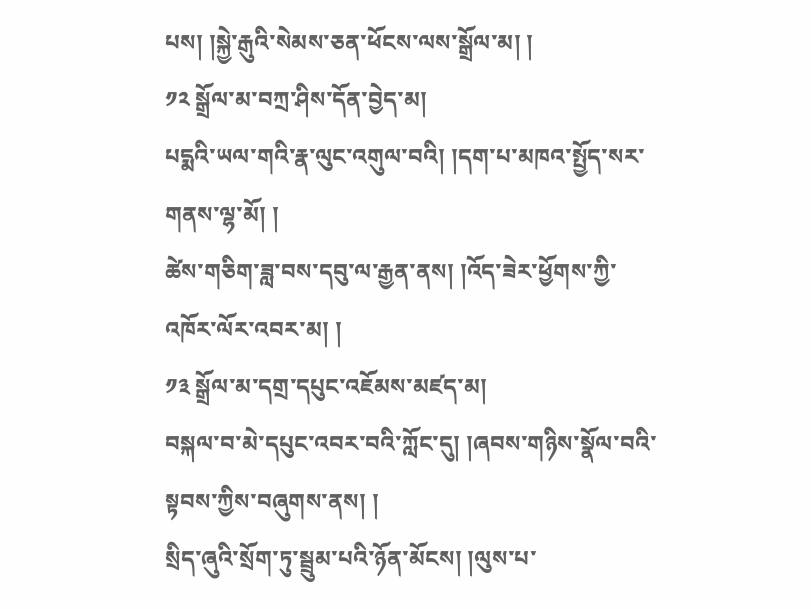པས། །སྐྱེ་རྒུའི་སེམས་ཅན་ཕོངས་ལས་སྒྲོལ་མ། །
༡༢ སྒྲོལ་མ་བཀྲ་ཤིས་དོན་བྱེད་མ།
པདྨའི་ཡལ་གའི་རྣ་ལུང་འགུལ་བའི། །དག་པ་མཁའ་སྤྱོད་སར་གནས་ལྷ་མོ། །
ཚེས་གཅིག་ཟླ་བས་དབུ་ལ་རྒྱན་ནས། །འོད་ཟེར་ཕྱོགས་ཀྱི་འཁོར་ལོར་འབར་མ། །
༡༣ སྒྲོལ་མ་དགྲ་དཔུང་འཇོམས་མཛད་མ།
བསྐལ་བ་མེ་དཔུང་འབར་བའི་ཀློང་དུ། །ཞབས་གཉིས་སྣོལ་བའི་སྟབས་ཀྱིས་བཞུགས་ནས། །
སྲིད་ཞུའི་སྲོག་ཏུ་སྦྲུམ་པའི་ཉོན་མོངས། །ལུས་པ་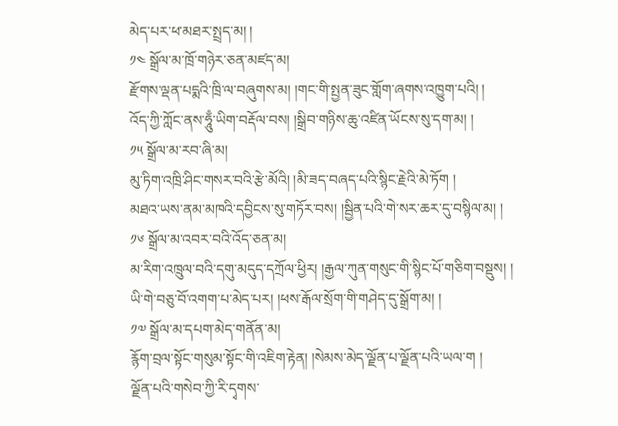མེད་པར་ཕ་མཐར་སྤྲད་མ། །
༡༤ སྒྲོལ་མ་ཁྲོ་གཉེར་ཅན་མཛད་མ།
རྫོགས་ལྡན་པདྨའི་ཁྲི་ལ་བཞུགས་མ། །གང་གི་སྤྱན་ཟུང་གློག་ཞགས་འཁྱུག་པའི། །
འོད་ཀྱི་ཀློང་ནས་ཧཱུྃ་ཡིག་བརྡོལ་བས། །སྒྲིབ་གཉིས་ཆུ་འཛིན་ཡོངས་སུ་དག་མ། །
༡༥ སྒྲོལ་མ་རབ་ཞི་མ།
མུ་ཏིག་འཁྲི་ཤིང་གསར་བའི་རྩེ་མོའི། །མི་ཟད་བཞད་པའི་སྙིང་རྗེའི་མེ་ཏོག །
མཐའ་ཡས་ནམ་མཁའི་དབྱིངས་སུ་གཏོར་བས། །སྦྱིན་པའི་གེ་སར་ཆར་དུ་བསྙིལ་མ། །
༡༦ སྒྲོལ་མ་འབར་བའི་འོད་ཅན་མ།
མ་རིག་འཁྲུལ་བའི་དགུ་མདུད་དཀྲོལ་ཕྱིར། །རྒྱལ་ཀུན་གསུང་གི་སྙིང་པོ་གཅིག་བསྡུས། །
ཡི་གེ་བཅུ་བོ་འགག་པ་མེད་པར། །ཕས་རྒོལ་སྲོག་གི་གཤེད་དུ་སྒྲོག་མ། །
༡༧ སྒྲོལ་མ་དཔག་མེད་གནོན་མ།
རྙོག་བྲལ་སྟོང་གསུམ་སྟོང་གི་འཇིག་རྟེན། །སེམས་མེད་ལྗོན་པ་ལྗོན་པའི་ཡལ་ག །
ལྗོན་པའི་གསེབ་ཀྱི་རི་དྭགས་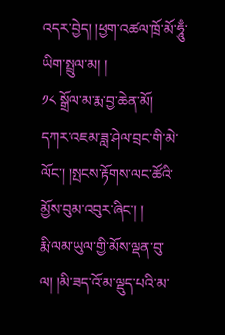འདར་བྱེད། །ཕྱག་འཚལ་ཁྲོ་མོ་ཧཱུྃ་ཡིག་སྤྲུལ་མ། །
༡༨ སྒྲོལ་མ་རྨ་བྱ་ཆེན་མོ།
དཀར་འཇམ་ཟླ་ཤེལ་བྲང་གི་མེ་ལོང་། །སྤངས་རྟོགས་ལང་ཚོའི་མྱོས་བུམ་འབུར་ཞིང་། །
རྨི་ལམ་ཡུལ་གྱི་མོས་ལྡན་བུ་ལ། །མི་ཟད་འོ་མ་ལྡུད་པའི་མ་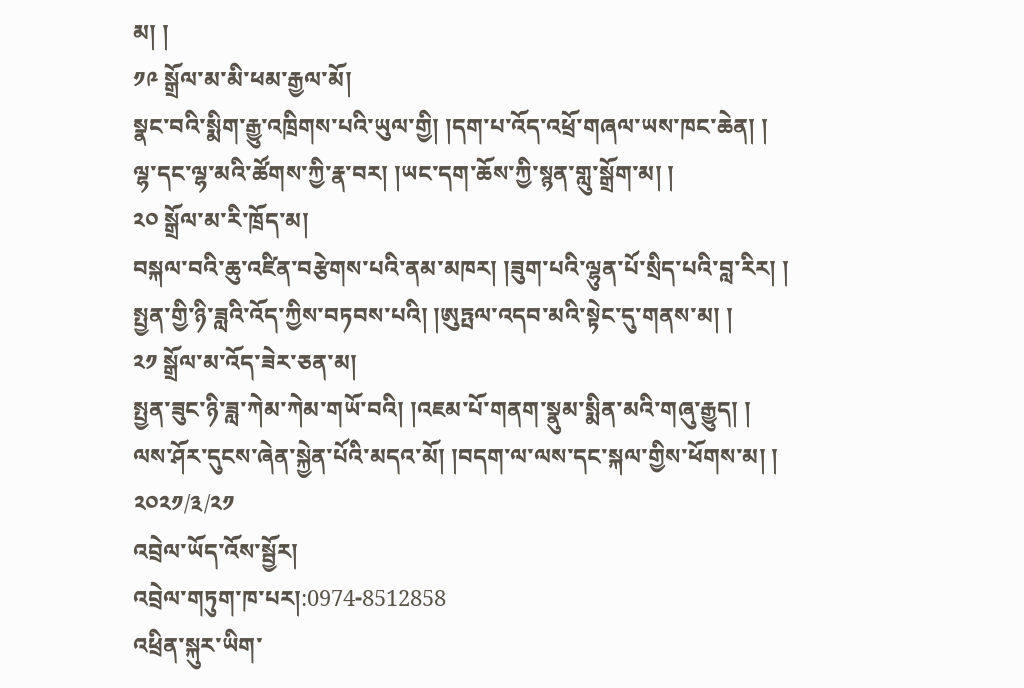མ། །
༡༩ སྒྲོལ་མ་མི་ཕམ་རྒྱལ་མོ།
སྣང་བའི་སྨིག་རྒྱུ་འཁྲིགས་པའི་ཡུལ་གྱི། །དག་པ་འོད་འཕྲོ་གཞལ་ཡས་ཁང་ཆེན། །
ལྷ་དང་ལྷ་མའི་ཚོགས་ཀྱི་རྣ་བར། །ཡང་དག་ཆོས་ཀྱི་སྙན་གླུ་སྒྲོག་མ། །
༢༠ སྒྲོལ་མ་རི་ཁྲོད་མ།
བསྐལ་བའི་ཆུ་འཛིན་བརྩེགས་པའི་ནམ་མཁར། །ཟུག་པའི་ལྷུན་པོ་སྲིད་པའི་བླ་རིར། །
སྤྱན་གྱི་ཉི་ཟླའི་འོད་ཀྱིས་བཏབས་པའི། །ཨུཏྤལ་འདབ་མའི་སྟེང་དུ་གནས་མ། །
༢༡ སྒྲོལ་མ་འོད་ཟེར་ཅན་མ།
སྤྱན་ཟུང་ཉི་ཟླ་ཀེམ་ཀེམ་གཡོ་བའི། །འཇམ་པོ་གནག་སྣུམ་སྨིན་མའི་གཞུ་རྒྱུད། །
ལས་ཤོར་དུངས་ཞེན་སྐྱེན་པོའི་མདའ་མོ། །བདག་ལ་ལས་དང་སྐལ་གྱིས་ཕོགས་མ། །
༢༠༢༡/༣/༢༡
འབྲེལ་ཡོད་འོས་སྦྱོར།
འབྲེལ་གཏུག་ཁ་པར།:0974-8512858
འཕྲིན་སྐུར་ཡིག་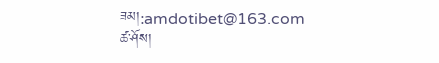ཟམ།:amdotibet@163.com
ཚ་ཤོས།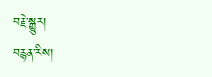བརྗེ་སྒྱུར།
བརྙན་རིས།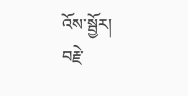འོས་སྦྱོར།
བརྗེ་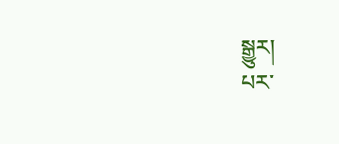སྒྱུར།
པར་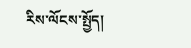རིས་ལོངས་སྤྱོད།